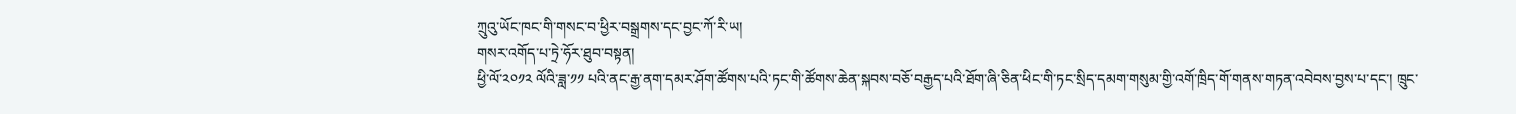ཀྲུའུ་ཡོང་ཁང་གི་གསང་བ་ཕྱིར་བསྒྲགས་དང་བྱང་ཀོ་རི་ཡ།
གསར་འགོད་པ་ཏྲེ་ཧོར་ཐུབ་བསྟན།
ཕྱི་ལོ་༢༠༡༢ ལོའི་ཟླ་༡༡ པའི་ནང་རྒྱ་ནག་དམར་ཤོག་ཚོགས་པའི་ཏང་གི་ཚོགས་ཆེན་སྐབས་བཅོ་བརྒྱད་པའི་ཐོག་ཞི་ཅིན་ཕིང་གི་ཏང་སྲིད་དམག་གསུམ་གྱི་འགོ་ཁྲིད་གོ་གནས་གཏན་འབེབས་བྱས་པ་དང་། ཁྲུང་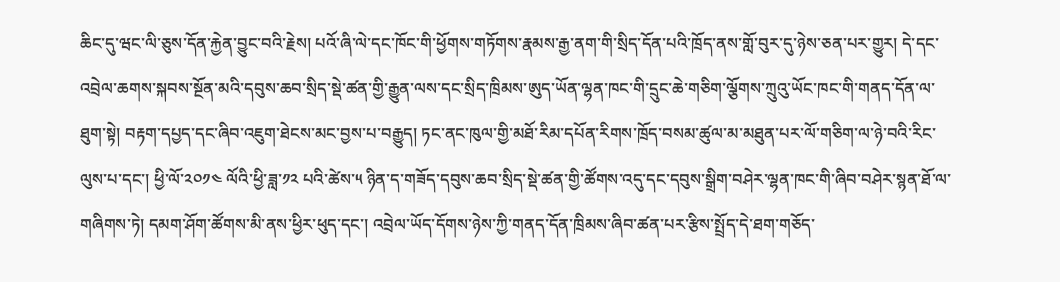ཆིང་དུ་ཝང་ལི་ཅུས་དོན་རྐྱེན་བྱུང་བའི་རྗེས། པའོ་ཞི་ལེ་དང་ཁོང་གི་ཕྱོགས་གཏོགས་རྣམས་རྒྱ་ནག་གི་སྲིད་དོན་པའི་ཁྲོད་ནས་གློ་བུར་དུ་ཉེས་ཅན་པར་གྱུར། དེ་དང་འབྲེལ་ཆགས་སྐབས་སྔོན་མའི་དབུས་ཆབ་སྲིད་སྡེ་ཚན་གྱི་རྒྱུན་ལས་དང་སྲིད་ཁྲིམས་ཨུད་ཡོན་ལྷན་ཁང་གི་དྲུང་ཆེ་གཅིག་ལྕོགས་ཀྲུའུ་ཡོང་ཁང་གི་གནད་དོན་ལ་ཐུག་སྟེ། བརྟག་དཔྱད་དང་ཞིབ་འཇུག་ཐེངས་མང་བྱས་པ་བརྒྱུད། ཏང་ནང་ཁུལ་གྱི་མཐོ་རིམ་དཔོན་རིགས་ཁྲོད་བསམ་ཚུལ་མ་མཐུན་པར་ལོ་གཅིག་ལ་ཉེ་བའི་རིང་ལུས་པ་དང་། ཕྱི་ལོ་༢༠༡༤ ལོའི་ཕྱི་ཟླ་༡༢ པའི་ཚེས་༥ ཉིན་ད་གཟོད་དབུས་ཆབ་སྲིད་སྡེ་ཚན་གྱི་ཚོགས་འདུ་དང་དབུས་སྒྲིག་བཤེར་ལྷན་ཁང་གི་ཞིབ་བཤེར་སྙན་ཐོ་ལ་གཞིགས་ཏེ། དམག་ཤོག་ཚོགས་མི་ནས་ཕྱིར་ཕུད་དང་། འབྲེལ་ཡོད་དོགས་ཉེས་ཀྱི་གནད་དོན་ཁྲིམས་ཞིབ་ཚན་པར་རྩིས་སྤྲོད་དེ་ཐག་གཅོད་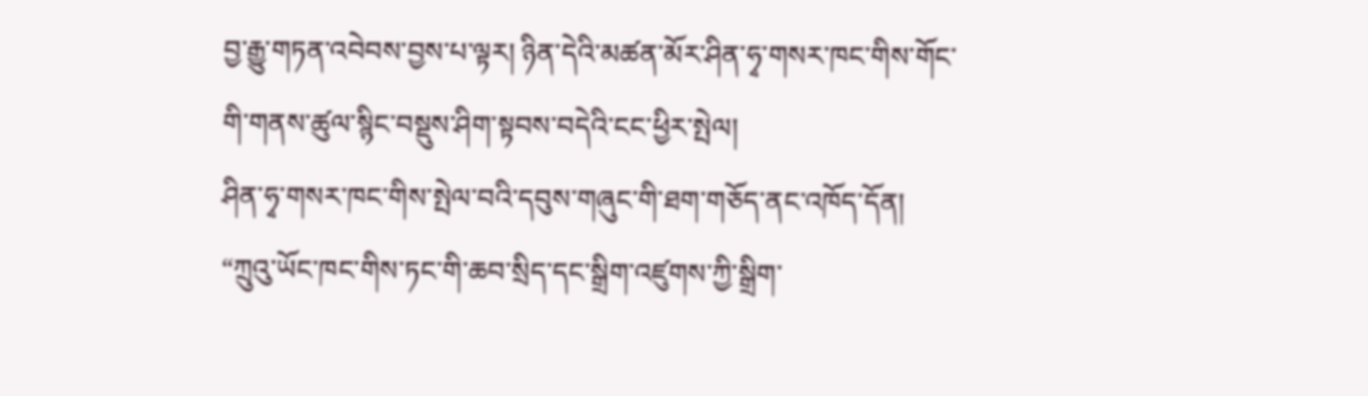བྱ་རྒྱུ་གཏན་འབེབས་བྱས་པ་ལྟར། ཉིན་དེའི་མཚན་མོར་ཤིན་ཧྭ་གསར་ཁང་གིས་གོང་གི་གནས་ཚུལ་སྙིང་བསྡུས་ཤིག་སྟབས་བདེའི་ངང་ཕྱིར་སྤེལ།
ཤིན་ཧྭ་གསར་ཁང་གིས་སྤེལ་བའི་དབུས་གཞུང་གི་ཐག་གཅོད་ནང་འཁོད་དོན། “ཀྲུའུ་ཡོང་ཁང་གིས་ཏང་གི་ཆབ་སྲིད་དང་སྒྲིག་འཛུགས་ཀྱི་སྒྲིག་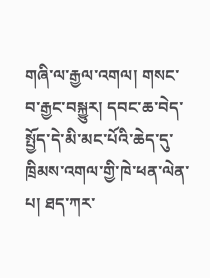གཞི་ལ་རྒྱལ་འགལ། གསང་བ་རྒྱང་བསྐྱུར། དབང་ཆ་བེད་སྤྱོད་དེ་མི་མང་པོའི་ཆེད་དུ་ཁྲིམས་འགལ་གྱི་ཁེ་ཕན་ལེན་པ། ཐད་ཀར་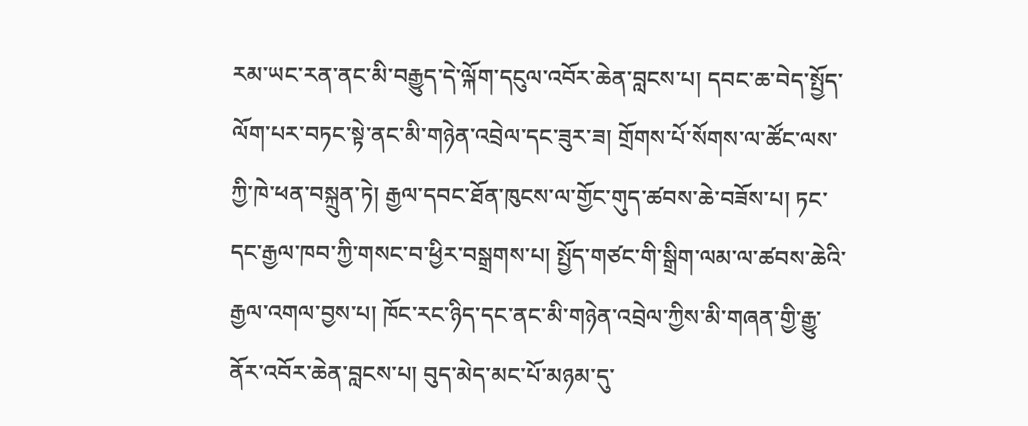རམ་ཡང་རན་ནང་མི་བརྒྱུད་དེ་ལྐོག་དངུལ་འབོར་ཆེན་བླངས་པ། དབང་ཆ་བེད་སྤྱོད་ལོག་པར་བཏང་སྟེ་ནང་མི་གཉེན་འབྲེལ་དང་ཟུར་ཟ། གྲོགས་པོ་སོགས་ལ་ཚོང་ལས་ཀྱི་ཁེ་ཕན་བསྐྲུན་ཏེ། རྒྱལ་དབང་ཐོན་ཁུངས་ལ་གྱོང་གུད་ཚབས་ཆེ་བཟོས་པ། ཏང་དང་རྒྱལ་ཁབ་ཀྱི་གསང་བ་ཕྱིར་བསྒྲགས་པ། སྤྱོད་གཙང་གི་སྒྲིག་ལམ་ལ་ཚབས་ཆེའི་རྒྱལ་འགལ་བྱས་པ། ཁོང་རང་ཉིད་དང་ནང་མི་གཉེན་འབྲེལ་ཀྱིས་མི་གཞན་གྱི་རྒྱུ་ནོར་འབོར་ཆེན་བླངས་པ། བུད་མེད་མང་པོ་མཉམ་དུ་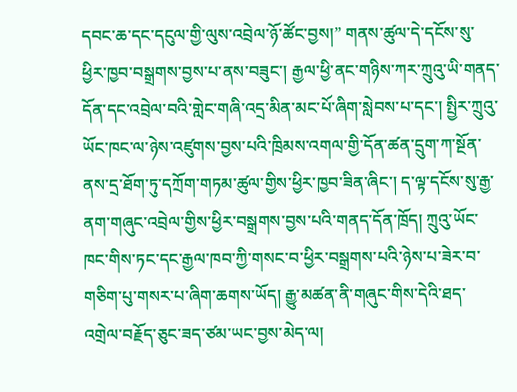དབང་ཆ་དང་དངུལ་གྱི་ལུས་འབྲེལ་ཉོ་ཚོང་བྱས།” གནས་ཚུལ་དེ་དངོས་སུ་ཕྱིར་ཁྱབ་བསྒྲགས་བྱས་པ་ནས་བཟུང་། རྒྱལ་ཕྱི་ནང་གཉིས་ཀར་ཀྲུའུ་ཡི་གནད་དོན་དང་འབྲེལ་བའི་གླེང་གཞི་འདྲ་མིན་མང་པོ་ཞིག་སླེབས་པ་དང་། སྤྱིར་ཀྲུའུ་ཡོང་ཁང་ལ་ཉེས་འཛུགས་བྱས་པའི་ཁྲིམས་འགལ་གྱི་དོན་ཚན་དྲུག་ཀ་སྔོན་ནས་དྲ་ཐོག་ཏུ་དཀྲོག་གཏམ་ཚུལ་གྱིས་ཕྱིར་ཁྱབ་ཟིན་ཞིང་། ད་ལྟ་དངོས་སུ་རྒྱ་ནག་གཞུང་འབྲེལ་གྱིས་ཕྱིར་བསྒྲགས་བྱས་པའི་གནད་དོན་ཁྲོད། ཀྲུའུ་ཡོང་ཁང་གིས་ཏང་དང་རྒྱལ་ཁབ་ཀྱི་གསང་བ་ཕྱིར་བསྒྲགས་པའི་ཉེས་པ་ཟེར་བ་གཅིག་པུ་གསར་པ་ཞིག་ཆགས་ཡོད། རྒྱུ་མཚན་ནི་གཞུང་གིས་དེའི་ཐད་འགྲེལ་བརྗོད་ཅུང་ཟད་ཙམ་ཡང་བྱས་མེད་ལ།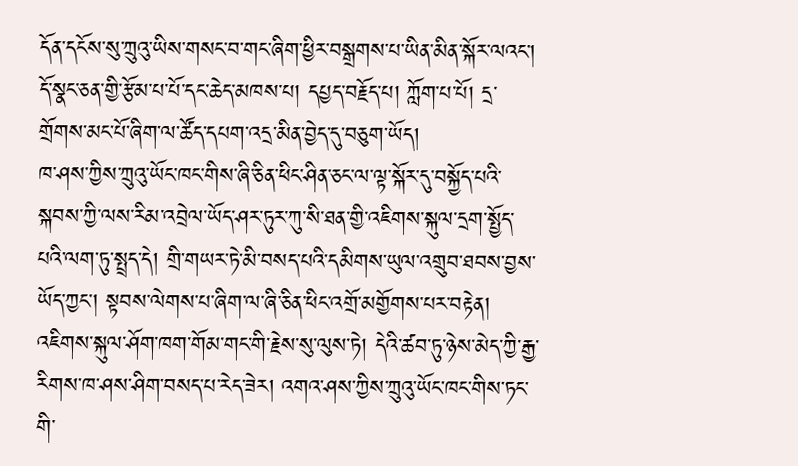དོན་དངོས་སུ་ཀྲུའུ་ཡིས་གསང་བ་གང་ཞིག་ཕྱིར་བསྒྲགས་པ་ཡིན་མིན་སྐོར་ལའང་། དོ་སྣང་ཅན་གྱི་རྩོམ་པ་པོ་དང་ཆེད་མཁས་པ། དཔྱད་བརྗོད་པ། ཀློག་པ་པོ། དྲ་གྲོགས་མང་པོ་ཞིག་ལ་ཚོད་དཔག་འདྲ་མིན་བྱེད་དུ་བཅུག་ཡོད།
ཁ་ཤས་ཀྱིས་ཀྲུའུ་ཡོང་ཁང་གིས་ཞི་ཅིན་ཕིང་ཤིན་ཅང་ལ་ལྟ་སྐོར་དུ་བསྐྱོད་པའི་སྐབས་ཀྱི་ལས་རིམ་འབྲེལ་ཡོད་ཤར་ཏུར་ཀུ་སི་ཐན་གྱི་འཇིགས་སྐུལ་དྲག་སྤྱོད་པའི་ལག་ཏུ་སྤྲད་དེ། གྲི་གཡར་ཏེ་མི་བསད་པའི་དམིགས་ཡུལ་འགྲུབ་ཐབས་བྱས་ཡོད་ཀྱང་། སྟབས་ལེགས་པ་ཞིག་ལ་ཞི་ཅིན་ཕིང་འགྲོ་མགྱོགས་པར་བརྟེན། འཇིགས་སྐུལ་ཤོག་ཁག་གོམ་གང་གི་རྗེས་སུ་ལུས་ཏེ། དེའི་ཚབ་ཏུ་ཉེས་མེད་ཀྱི་རྒྱ་རིགས་ཁ་ཤས་ཤིག་བསད་པ་རེད་ཟེར། འགའ་ཤས་ཀྱིས་ཀྲུའུ་ཡོང་ཁང་གིས་ཏང་གི་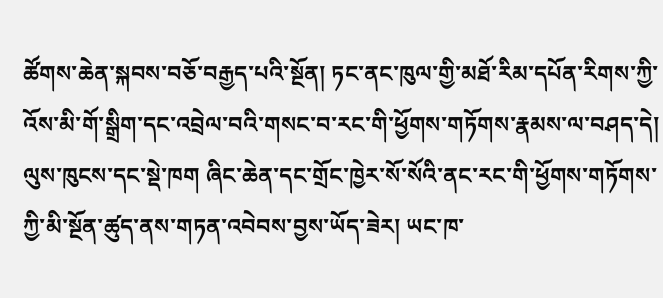ཚོགས་ཆེན་སྐབས་བཅོ་བརྒྱད་པའི་སྔོན། ཏང་ནང་ཁུལ་གྱི་མཐོ་རིམ་དཔོན་རིགས་ཀྱི་འོས་མི་གོ་སྒྲིག་དང་འབྲེལ་བའི་གསང་བ་རང་གི་ཕྱོགས་གཏོགས་རྣམས་ལ་བཤད་དེ། ལུས་ཁུངས་དང་སྡེ་ཁག ཞིང་ཆེན་དང་གྲོང་ཁྱེར་སོ་སོའི་ནང་རང་གི་ཕྱོགས་གཏོགས་ཀྱི་མི་སྔོན་ཚུད་ནས་གཏན་འབེབས་བྱས་ཡོད་ཟེར། ཡང་ཁ་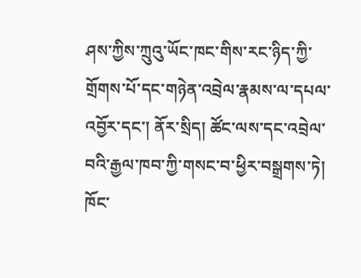ཤས་ཀྱིས་ཀྲུའུ་ཡོང་ཁང་གིས་རང་ཉིད་ཀྱི་གྲོགས་པོ་དང་གཉེན་འབྲེལ་རྣམས་ལ་དཔལ་འབྱོར་དང་། ནོར་སྲིད། ཚོང་ལས་དང་འབྲེལ་བའི་རྒྱལ་ཁབ་ཀྱི་གསང་བ་ཕྱིར་བསྒྲགས་ཏེ། ཁོང་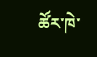ཚོར་ཁེ་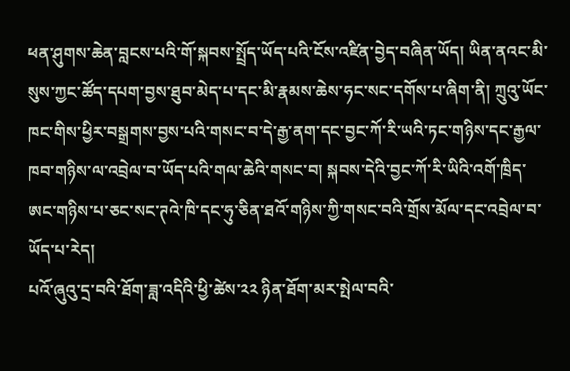ཕན་ཤུགས་ཆེན་བླངས་པའི་གོ་སྐབས་སྤྲོད་ཡོད་པའི་ངོས་འཛིན་བྱེད་བཞིན་ཡོད། ཡིན་ནའང་མི་སུས་ཀྱང་ཚོད་དཔག་བྱས་ཐུབ་མེད་པ་དང་མི་རྣམས་ཆེས་ཧང་སང་དགོས་པ་ཞིག་ནི། ཀྲུའུ་ཡོང་ཁང་གིས་ཕྱིར་བསྒྲགས་བྱས་པའི་གསང་བ་དེ་རྒྱ་ནག་དང་བྱང་ཀོ་རི་ཡའི་ཏང་གཉིས་དང་རྒྱལ་ཁབ་གཉིས་ལ་འབྲེལ་བ་ཡོད་པའི་གལ་ཆེའི་གསང་བ། སྐབས་དེའི་བྱང་ཀོ་རི་ཡིའི་འགོ་ཁྲིད་ཨང་གཉིས་པ་ཅང་སང་ཊའེ་ཁི་དང་ཧུ་ཅིན་ཐའོ་གཉིས་ཀྱི་གསང་བའི་གྲོས་མོལ་དང་འབྲེལ་བ་ཡོད་པ་རེད།
པའོ་ཞུའུ་དྲ་བའི་ཐོག་ཟླ་འདིའི་ཕྱི་ཚེས་༢༢ ཉིན་ཐོག་མར་སྤེལ་བའི་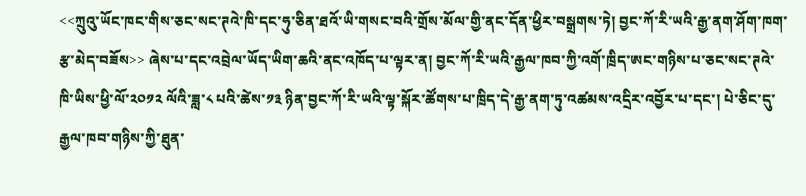<<ཀྲུའུ་ཡོང་ཁང་གིས་ཅང་སང་ཊའེ་ཁི་དང་ཧུ་ཅིན་ཐའོ་ཡི་གསང་བའི་གྲོས་མོལ་གྱི་ནང་དོན་ཕྱིར་བསྒྲགས་ཏེ། བྱང་ཀོ་རི་ཡའི་རྒྱ་ནག་ཤོག་ཁག་རྩ་མེད་བཟོས>> ཞེས་པ་དང་འབྲེལ་ཡོད་ཡིག་ཆའི་ནང་འཁོད་པ་ལྟར་ན། བྱང་ཀོ་རི་ཡའི་རྒྱལ་ཁབ་ཀྱི་འགོ་ཁྲིད་ཨང་གཉིས་པ་ཅང་སང་ཊའེ་ཁི་ཡིས་ཕྱི་ལོ་༢༠༡༢ ལོའི་ཟླ་༨ པའི་ཚེས་༡༣ ཉིན་བྱང་ཀོ་རི་ཡའི་ལྟ་སྐོར་ཚོགས་པ་ཁྲིད་དེ་རྒྱ་ནག་ཏུ་འཚམས་འདྲིར་འབྱོར་པ་དང་། པེ་ཅིང་དུ་རྒྱལ་ཁབ་གཉིས་ཀྱི་ཐུན་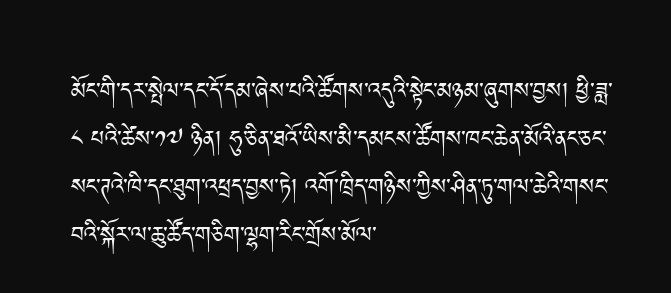མོང་གི་དར་སྤེལ་དང་དོ་དམ་ཞེས་པའི་ཚོགས་འདུའི་སྟེང་མཉམ་ཞུགས་བྱས། ཕྱི་ཟླ་༨ པའི་ཚེས་༡༧ ཉིན། ཧུ་ཅིན་ཐའོ་ཡིས་མི་དམངས་ཚོགས་ཁང་ཆེན་མོའི་ནང་ཅང་སང་ཊའེ་ཁི་དང་ཐུག་འཕྲད་བྱས་ཏེ། འགོ་ཁྲིད་གཉིས་ཀྱིས་ཤིན་ཏུ་གལ་ཆེའི་གསང་བའི་སྐོར་ལ་ཆུ་ཚོད་གཅིག་ལྷག་རིང་གྲོས་མོལ་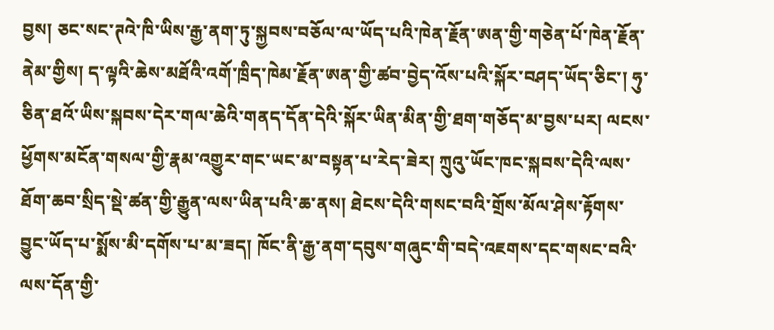བྱས། ཅང་སང་ཊའེ་ཁི་ཡིས་རྒྱ་ནག་ཏུ་སྐྱབས་བཅོལ་ལ་ཡོད་པའི་ཁེན་རྗོན་ཨན་གྱི་གཅེན་པོ་ཁེན་རྗོན་ནེམ་གྱིས། ད་ལྟའི་ཆེས་མཐོའི་འགོ་ཁྲིད་ཁེམ་རྗོན་ཨན་གྱི་ཚབ་བྱེད་འོས་པའི་སྐོར་བཤད་ཡོད་ཅིང་། ཧུ་ཅིན་ཐའོ་ཡིས་སྐབས་དེར་གལ་ཆེའི་གནད་དོན་དེའི་སྐོར་ཡིན་མིན་གྱི་ཐག་གཅོད་མ་བྱས་པར། ལངས་ཕྱོགས་མངོན་གསལ་གྱི་རྣམ་འགྱུར་གང་ཡང་མ་བསྟན་པ་རེད་ཟེར། ཀྲུའུ་ཡོང་ཁང་སྐབས་དེའི་ལས་ཐོག་ཆབ་སྲིད་སྡེ་ཚན་གྱི་རྒྱུན་ལས་ཡིན་པའི་ཆ་ནས། ཐེངས་དེའི་གསང་བའི་གྲོས་མོལ་ཤེས་རྟོགས་བྱུང་ཡོད་པ་སྨོས་མི་དགོས་པ་མ་ཟད། ཁོང་ནི་རྒྱ་ནག་དབུས་གཞུང་གི་བདེ་འཇགས་དང་གསང་བའི་ལས་དོན་གྱི་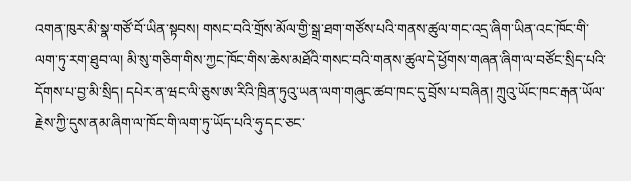འགན་ཁུར་མི་སྣ་གཙོ་བོ་ཡིན་སྟབས། གསང་བའི་གྲོས་མོལ་གྱི་སྒྲ་ཐག་གཙོས་པའི་གནས་ཚུལ་གང་འདྲ་ཞིག་ཡིན་འང་ཁོང་གི་ལག་ཏུ་རག་ཐུབ་ལ། མི་སུ་གཅིག་གིས་ཀྱང་ཁོང་གིས་ཆེས་མཐོའི་གསང་བའི་གནས་ཚུལ་དེ་ཕྱོགས་གཞན་ཞིག་ལ་བཙོང་སྲིད་པའི་དོགས་པ་བྱ་མི་སྲིད། དཔེར་ན་ཝང་ལི་ཅུས་ཨ་རིའི་ཁྲིན་ཏུའུ་ཡན་ལག་གཞུང་ཚབ་ཁང་དུ་བྲོས་པ་བཞིན། ཀྲུའུ་ཡོང་ཁང་རྒན་ཡོལ་རྗེས་ཀྱི་དུས་ནམ་ཞིག་ལ་ཁོང་གི་ལག་ཏུ་ཡོད་པའི་ཧུ་དང་ཅང་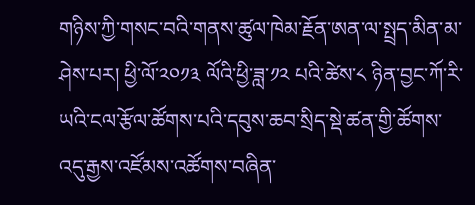གཉིས་ཀྱི་གསང་བའི་གནས་ཚུལ་ཁེམ་རྗོན་ཨན་ལ་སྤྲད་མིན་མ་ཤེས་པར། ཕྱི་ལོ་༢༠༡༣ ལོའི་ཕྱི་ཟླ་༡༢ པའི་ཚེས་༨ ཉིན་བྱང་ཀོ་རི་ཡའི་ངལ་རྩོལ་ཚོགས་པའི་དབུས་ཆབ་སྲིད་སྡེ་ཚན་གྱི་ཚོགས་འདུ་རྒྱས་འཛོམས་འཚོགས་བཞིན་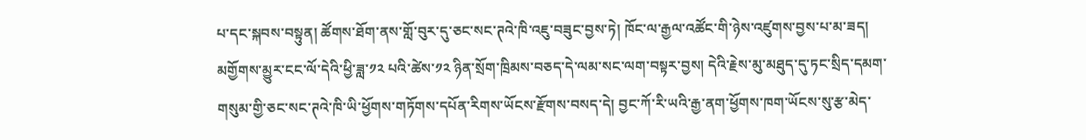པ་དང་སྐབས་བསྟུན། ཚོགས་ཐོག་ནས་གློ་བུར་དུ་ཅང་སང་ཊའེ་ཁི་འཇུ་བཟུང་བྱས་ཏེ། ཁོང་ལ་རྒྱལ་འཚོང་གི་ཉེས་འཛུགས་བྱས་པ་མ་ཟད། མགྱོགས་མྱུར་ངང་ལོ་དེའི་ཕྱི་ཟླ་༡༢ པའི་ཚེས་༡༢ ཉིན་སྲོག་ཁྲིམས་བཅད་དེ་ལམ་སང་ལག་བསྟར་བྱས། དེའི་རྗེས་མུ་མཐུད་དུ་ཏང་སྲིད་དམག་གསུམ་གྱི་ཅང་སང་ཊའེ་ཁི་ཡི་ཕྱོགས་གཏོགས་དཔོན་རིགས་ཡོངས་རྫོགས་བསད་དེ། བྱང་ཀོ་རི་ཡའི་རྒྱ་ནག་ཕྱོགས་ཁག་ཡོངས་སུ་རྩ་མེད་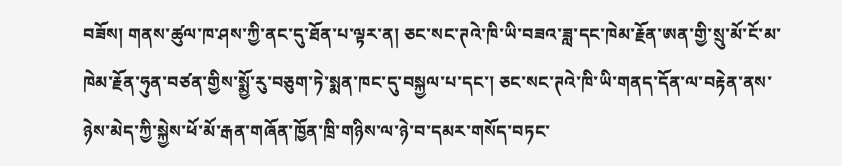བཟོས། གནས་ཚུལ་ཁ་ཤས་ཀྱི་ནང་དུ་ཐོན་པ་ལྟར་ན། ཅང་སང་ཊའེ་ཁི་ཡི་བཟའ་ཟླ་དང་ཁེམ་རྗོན་ཨན་གྱི་སྲུ་མོ་ངོ་མ་ཁེམ་རྗོན་ཧུན་བཙན་གྱིས་སྨྱོ་རུ་བཅུག་ཏེ་སྨན་ཁང་དུ་བསྐྱལ་པ་དང་། ཅང་སང་ཊའེ་ཁི་ཡི་གནད་དོན་ལ་བརྟེན་ནས་ཉེས་མེད་ཀྱི་སྐྱེས་ཕོ་མོ་རྒན་གཞོན་ཁྱོན་ཁྲི་གཉིས་ལ་ཉེ་བ་དམར་གསོད་བཏང་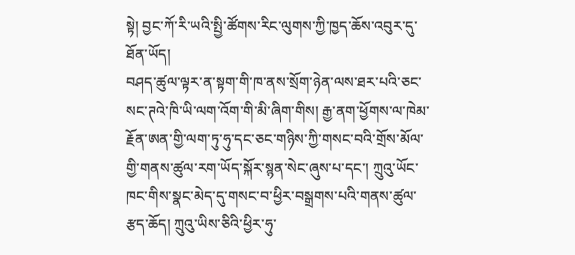སྟེ། བྱང་ཀོ་རི་ཡའི་སྤྱི་ཚོགས་རིང་ལུགས་ཀྱི་ཁྱད་ཆོས་འབུར་དུ་ཐོན་ཡོད།
བཤད་ཚུལ་ལྟར་ན་སྟག་གི་ཁ་ནས་སྲོག་ཉེན་ལས་ཐར་པའི་ཅང་སང་ཊའེ་ཁི་ཡི་ལག་འོག་གི་མི་ཞིག་གིས། རྒྱ་ནག་ཕྱོགས་ལ་ཁེམ་རྗོན་ཨན་གྱི་ལག་ཏུ་ཧུ་དང་ཅང་གཉིས་ཀྱི་གསང་བའི་གྲོས་མོལ་གྱི་གནས་ཚུལ་རག་ཡོད་སྐོར་སྙན་སེང་ཞུས་པ་དང་། ཀྲུའུ་ཡོང་ཁང་གིས་སྣང་མེད་དུ་གསང་བ་ཕྱིར་བསྒྲགས་པའི་གནས་ཚུལ་རྩད་ཆོད། ཀྲུའུ་ཡིས་ཅིའི་ཕྱིར་ཧུ་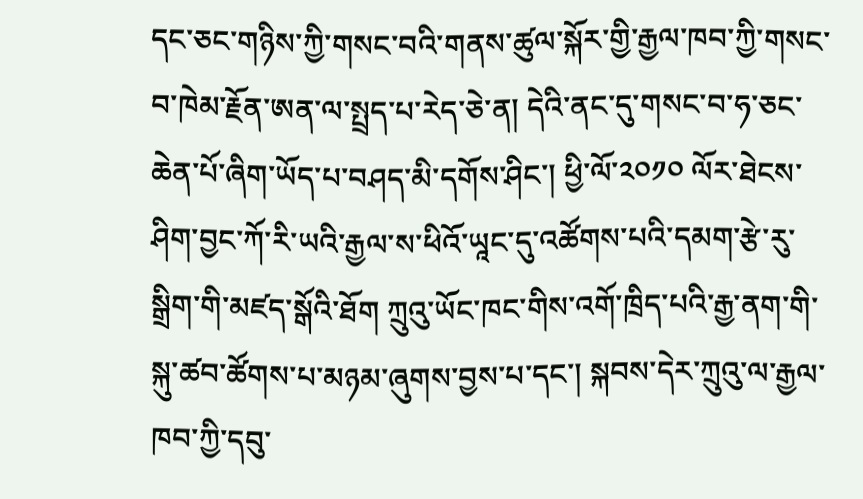དང་ཅང་གཉིས་ཀྱི་གསང་བའི་གནས་ཚུལ་སྐོར་གྱི་རྒྱལ་ཁབ་ཀྱི་གསང་བ་ཁེམ་རྗོན་ཨན་ལ་སྤྲད་པ་རེད་ཅེ་ན། དེའི་ནང་དུ་གསང་བ་ཧ་ཅང་ཆེན་པོ་ཞིག་ཡོད་པ་བཤད་མི་དགོས་ཤིང་། ཕྱི་ལོ་༢༠༡༠ ལོར་ཐེངས་ཤིག་བྱང་ཀོ་རི་ཡའི་རྒྱལ་ས་ཕིའོ་ཡཱང་དུ་འཚོགས་པའི་དམག་རྩེ་རུ་སྒྲིག་གི་མཛད་སྒོའི་ཐོག ཀྲུའུ་ཡོང་ཁང་གིས་འགོ་ཁྲིད་པའི་རྒྱ་ནག་གི་སྐུ་ཚབ་ཚོགས་པ་མཉམ་ཞུགས་བྱས་པ་དང་། སྐབས་དེར་ཀྲུའུ་ལ་རྒྱལ་ཁབ་ཀྱི་དབུ་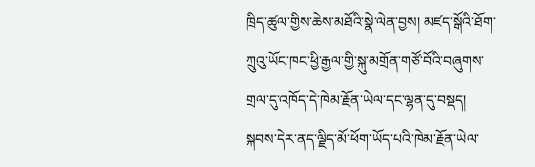ཁྲིད་ཚུལ་གྱིས་ཆེས་མཐོའི་སྣེ་ལེན་བྱས། མཛད་སྒོའི་ཐོག་ཀྲུའུ་ཡོང་ཁང་ཕྱི་རྒྱལ་གྱི་སྐུ་མགྲོན་གཙོ་བོའི་བཞུགས་གྲལ་དུ་འཁོད་དེ་ཁེམ་རྗོན་ཡེལ་དང་ལྷན་དུ་བསྡད། སྐབས་དེར་ནད་ལྗིད་མོ་ཕོག་ཡོད་པའི་ཁེམ་རྗོན་ཡེལ་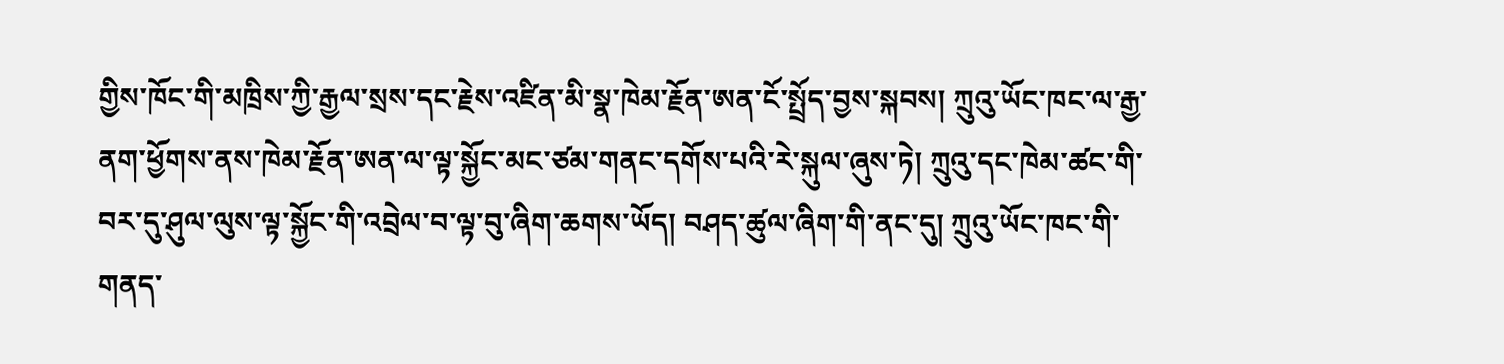གྱིས་ཁོང་གི་མཁྲིས་ཀྱི་རྒྱལ་སྲས་དང་རྗེས་འཛིན་མི་སྣ་ཁེམ་རྗོན་ཨན་ངོ་སྤྲོད་བྱས་སྐབས། ཀྲུའུ་ཡོང་ཁང་ལ་རྒྱ་ནག་ཕྱོགས་ནས་ཁེམ་རྗོན་ཨན་ལ་ལྟ་སྐྱོང་མང་ཙམ་གནང་དགོས་པའི་རེ་སྐུལ་ཞུས་ཏེ། ཀྲུའུ་དང་ཁེམ་ཚང་གི་བར་དུ་ཤུལ་ལུས་ལྟ་སྐྱོང་གི་འབྲེལ་བ་ལྟ་བུ་ཞིག་ཆགས་ཡོད། བཤད་ཚུལ་ཞིག་གི་ནང་དུ། ཀྲུའུ་ཡོང་ཁང་གི་གནད་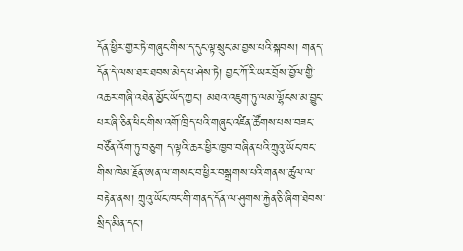དོན་ཕྱིར་གྱར་ཏེ་གཞུང་གིས་ད་དུང་ལྟ་སྲུང་མ་བྱས་པའི་སྐབས། གནད་དོན་དེ་ལས་ཐར་ཐབས་མེད་པ་ཤེས་ཏེ། བྱང་ཀོ་རི་ཡར་བྲོས་བྱོལ་གྱི་འཆར་གཞི་འཐེན་མྱོང་ཡོད་ཀྱང་། མཐའ་འཇུག་ཏུ་ལམ་ལྷོངས་མ་བྱུང་པར་ཞི་ཅིན་ཕིང་གིས་འགོ་ཁྲིད་པའི་གཞུང་འཛིན་ཚོགས་པས་བཟང་བཙོན་འོག་ཏུ་བཅུག ད་ལྟའི་ཆར་ཕྱིར་ཁྱབ་བཞིན་པའི་ཀྲུའུ་ཡོང་ཁང་གིས་ཁེམ་རྗོན་ཨན་ལ་གསང་བ་ཕྱིར་བསྒྲགས་པའི་གནས་ཚུལ་ལ་བརྟེན་ནས། ཀྲུའུ་ཡོང་ཁང་གི་གནད་དོན་ལ་ཤུགས་རྐྱེན་ཅི་ཞིག་ཐེབས་སྲིད་མིན་དང་།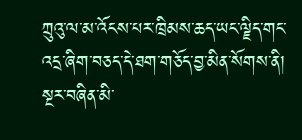ཀྲུའུ་ལ་མ་འོངས་པར་ཁྲིམས་ཆད་ཡང་ལྗིད་གང་འདྲ་ཞིག་བཅད་དེ་ཐག་གཅོད་བྱ་མིན་སོགས་ནི། སྔར་བཞིན་མི་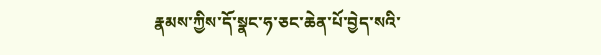རྣམས་ཀྱིས་དོ་སྣང་ཧ་ཅང་ཆེན་པོ་བྱེད་སའི་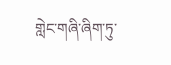གླེང་གཞི་ཞིག་ཏུ་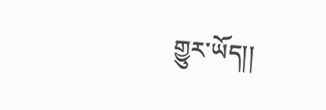གྱུར་ཡོད།།